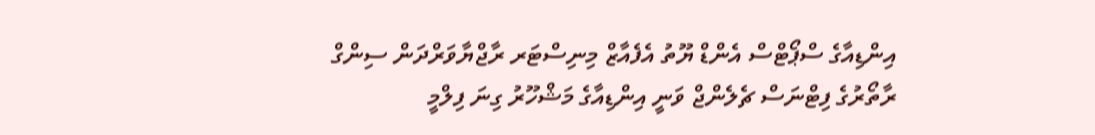އިންޑިއާގެ ސްޕޯޓްސް އެންޑް ޔޫތު އެފެއާޒް މިނިސްޓަރ ރާޖްޔާވަރްދަން ސިންގް ރާތޯރުގެ ފިޓްނަސް ޗެލެންޖް ވަނީ އިންޑިއާގެ މަޝްހޫރު ގިނަ ފިލްމީ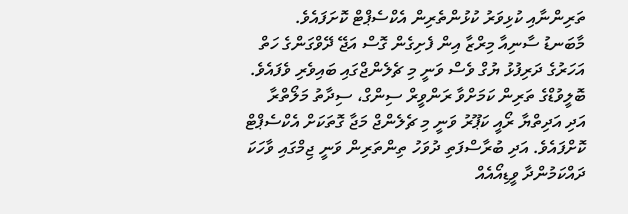ތަރިންނާއި ކުޅިވަރު ކުޅުންތެރިން އެކްސެޕްޓް ކޮށަފައެވެ.
މާބަނޑު ސާނިއާ މިރްޒާ އިން ފެށިގެން ގޮސް އަޖޭ ދޭވްގަންގެ ހަތް އަހަރުގެ ދަރިފުޅު ޔުގް ވެސް ވަނީ މި ޗެލެންޖްގައި ބައިވެރި ވެފައެވެ.
ބޮލީވުޑްގެ ތަރިން ކަމަށްވާ ރަންވީރް ސިންގް، ސިދާތު މަލޯތްރާ އަދި އަދިތްޔާ ރޯއީ ކަޕޫރު ވަނީ މި ޗެލެންޖް މަޖާ ގޮތަކަށް އެކްސެޕްޓް ކޮށްފައެވެ. އަދި ބުރާސްފަތި ދުވަހު ތިންތަރިން ވަނީ ޖިމްގައި ވާހަކަ ދައްކަމުންދާ ވީޑިއޯއެއް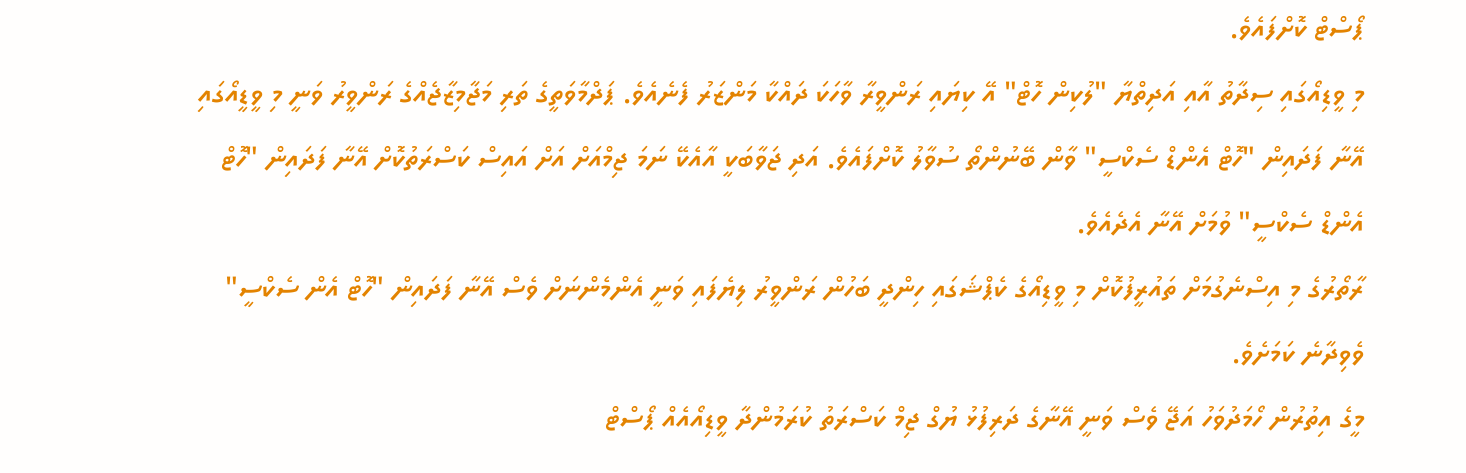ޕޯސްޓް ކޮށްފައެވެ.
މި ވީޑިއޯގައި ސިދާތު އާއި އަދިތްޔާ "ލުކިން ހޮޓް" އޭ ކިޔައި ރަންވީރާ ވާހަކަ ދައްކާ މަންޒަރު ފެނެއެވެ. ޕަދްމާވަތީގެ ތަރި މަޖާމިޒާޖެއްގެ ރަންވީރު ވަނީ މި ވީޑީއޯގައި އޭނާ ފަދައިން "ހޮޓް އެންޑް ސެކްސީ" ވާން ބޭނުންތޯ ސުވާލު ކޮށްފައެވެ. އަދި ޖަވާބަކީ އާއެކޭ ނަމަ ޖިމްއަށް އަށް އައިސް ކަސްރަތުކޮށް އޭނާ ފަދައިން "ހޮޓް އެންޑް ސެކްސީ" ވުމަށް އޭނާ އެދެއެވެ.
ރާތޯރުގެ މި އިސްނެގުމަށް ތައުރީފުކޮށް މި ވީޑިއޯގެ ކެޕްޝަގައި ހިންދީ ބަހުން ރަންވީރު ލިޔެފައި ވަނީ އެންމެންނަށް ވެސް އޭނާ ފަދައިން "ހޮޓް އެން ސެކްސީ" ވެވިދާނެ ކަމަށެވެ.
މީގެ އިތުރުން ހޯމަދުވަހު އަޖޭ ވެސް ވަނީ އޭނާގެ ދަރިފުޅު ޔުގް ޖިމް ކަސްރަތު ކުރަމުންދާ ވީޑިއޯއެއް ޕޯސްޓް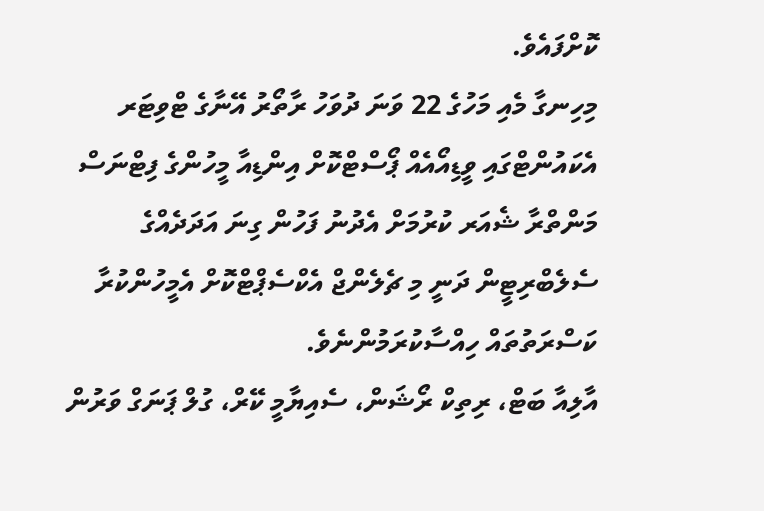ކޮށްފައެވެ.
މިހިނގާ މެއި މަހުގެ 22 ވަނަ ދުވަހު ރާތޯރު އޭނާގެ ޓްވިޓަރ އެކައުންޓްގައި ވީޑިއޯއެއް ޕޯސްޓްކޮށް އިންޑިއާ މީހުންގެ ފިޓްނަސް މަންތްރާ ޝެއަރ ކުރުމަށް އެދުނު ފަހުން ގިނަ އަދަދެއްގެ ސެލެބްރިޓީން ދަނީ މި ޗެލެންޖް އެކްސެޕްޓްކޮށް އެމީހުންކުރާ ކަސްރަތުތައް ހިއްސާކުރަމުންނެވެ.
އާލިއާ ބަޓް، ރިތިކް ރޯޝަން، ސެއިޔާމީ ކޭރް، ގުލް ޕަނަގް ވަރުން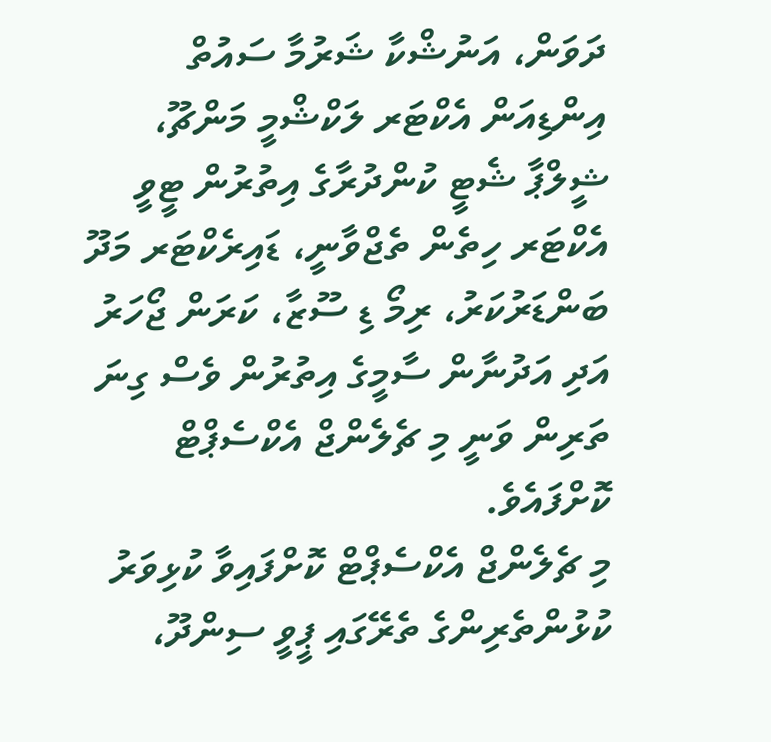ދަވަން، އަނުޝްކާ ޝަރުމާ ސައުތް އިންޑިއަން އެކްޓަރ ލަކްޝްމީ މަންޗޫ، ޝީލްޕާ ޝެޓީ ކުންދުރާގެ އިތުރުން ޓީވީ އެކްޓަރ ހިތެން ތެޖްވާނީ، ޑައިރެކްޓަރ މަދޫ ބަންޑަރުކަރު، ރިމޯ ޑި ސޫޒާ، ކަރަން ޖޯހަރު އަދި އަދުނާން ސާމީގެ އިތުރުން ވެސް ގިނަ ތަރިން ވަނީ މި ޗެލެންޖް އެކްސެޕްޓް ކޮށްފައެވެ.
މި ޗެލެންޖް އެކްސެޕްޓް ކޮށްފައިވާ ކުޅިވަރު ކުޅުންތެރިންގެ ތެރޭގައި ޕީވީ ސިންދޫ،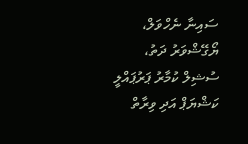ސައިނާ ނެހްވަލް، ޔޯގޭޝްވަރު ދަތު، ސުޝިލް ކުމާރު ޕަރުޕައްލީ ކަޝްޔަޕް އަދި ވިރާތް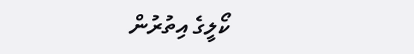ކޯލީގެ އިތުރުން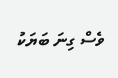ވެސް ގިނަ ބަޔަކު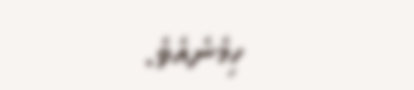ހިމެނެއެވެ.